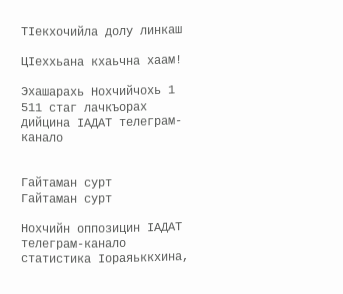ТIекхочийла долу линкаш

ЦIеххьана кхаьчна хаам!

Эхашарахь Нохчийчохь 1 511 стаг лачкъорах дийцина IАДАТ телеграм-канало


Гайтаман сурт
Гайтаман сурт

Нохчийн оппозицин IАДАТ телеграм-канало статистика Iораяьккхина,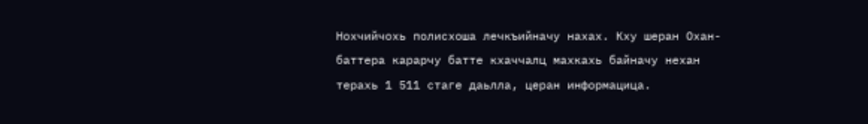Нохчийчохь полисхоша лечкъийначу нахах. Кху шеран Охан-баттера карарчу батте кхаччалц махкахь байначу нехан терахь 1 511 стаге даьлла, церан информацица.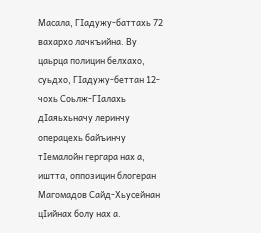Масала, ГIадужу-баттахь 72 вахархо лачкъийна. Ву цаьрца полицин белхахо, суьдхо, ГIадужу-беттан 12-чохь Соьлж-ГIалахь дIаяьхьначу леринчу операцехь байъинчу тIемалойн гергара нах а, иштта, оппозицин блогеран Магомадов Сайд-Хьусейнан цIийнах болу нах а.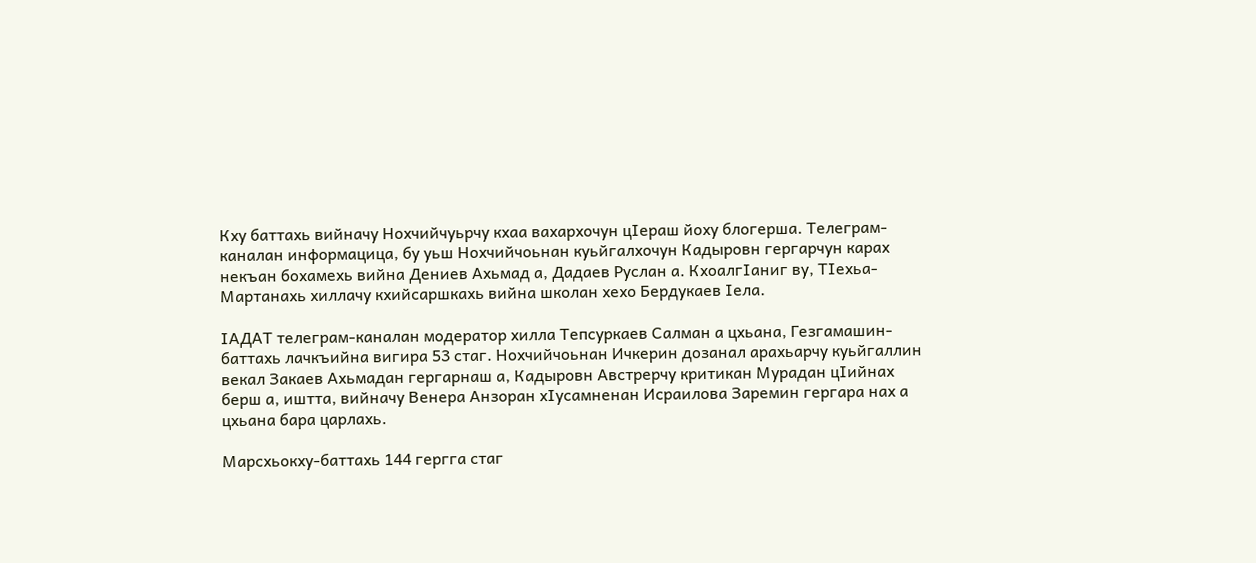Кху баттахь вийначу Нохчийчуьрчу кхаа вахархочун цIераш йоху блогерша. Телеграм-каналан информацица, бу уьш Нохчийчоьнан куьйгалхочун Кадыровн гергарчун карах некъан бохамехь вийна Дениев Ахьмад а, Дадаев Руслан а. КхоалгIаниг ву, ТIехьа-Мартанахь хиллачу кхийсаршкахь вийна школан хехо Бердукаев Iела.

IАДАТ телеграм-каналан модератор хилла Тепсуркаев Салман а цхьана, Гезгамашин-баттахь лачкъийна вигира 53 стаг. Нохчийчоьнан Ичкерин дозанал арахьарчу куьйгаллин векал Закаев Ахьмадан гергарнаш а, Кадыровн Австрерчу критикан Мурадан цIийнах берш а, иштта, вийначу Венера Анзоран хIусамненан Исраилова Заремин гергара нах а цхьана бара царлахь.

Марсхьокху-баттахь 144 гергга стаг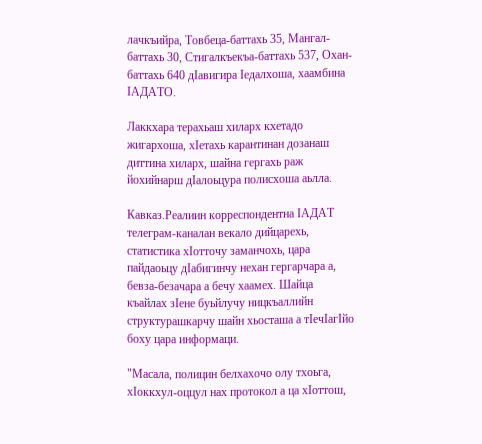лачкъийра, Товбеца-баттахь 35, Мангал-баттахь 30, Стигалкъекъа-баттахь 537, Охан-баттахь 640 дIавигира Iедалхоша, хаамбина IАДАТО.

Лаккхара терахьаш хиларх кхетадо жигархоша, хIетахь карантинан дозанаш диттина хиларх, шайна гергахь раж йохийнарш дIалоьцура полисхоша аьлла.

Кавказ.Реалиин корреспондентна IАДАТ телеграм-каналан векало дийцарехь, статистика хIотточу заманчохь, цара пайдаоьцу дIабигинчу нехан гергарчара а, бевза-безачара а бечу хаамех. Шайца къайлах зIене буьйлучу ницкъаллийн структурашкарчу шайн хьосташа а тIечIагIйо боху цара информаци.

"Масала, полицин белхахочо олу тхоьга, хIоккхул-оццул нах протокол а ца хIоттош,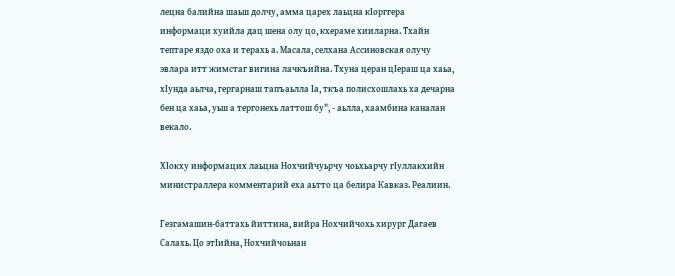лецна балийна шаьш долчу, амма царех лаьцна кIорггера информаци хуийла дац шена олу цо, кхераме хииларна. Тхайн тептаре яздо оха и терахь а. Масала, селхана Ассиновская олучу эвлара итт жимстаг вигина лачкъийна. Тхуна церан цIераш ца хаьа, хIунда аьлча, гергарнаш тапъаьлла Iа, ткъа полисхошлахь ха дечарна бен ца хаьа, уьш а тергонехь латтош бу", - аьлла, хаамбина каналан векало.

ХIокху информацих лаьцна Нохчийчуьрчу чоьхьарчу гIуллакхийн министраллера комментарий еха аьтто ца белира Кавказ. Реалиин.

Гезгамашин-баттахь йиттина, вийра Нохчийчохь хирург Дагаев Салахь. Цо этIийна, Нохчийчоьнан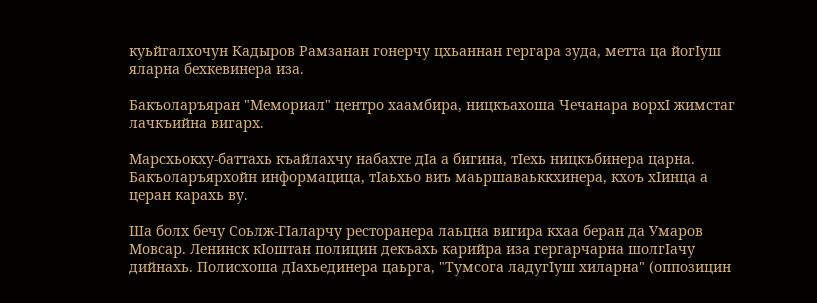куьйгалхочун Кадыров Рамзанан гонерчу цхьаннан гергара зуда, метта ца йогIуш яларна бехкевинера иза.

Бакъоларъяран "Мемориал" центро хаамбира, ницкъахоша Чечанара ворхI жимстаг лачкъийна вигарх.

Марсхьокху-баттахь къайлахчу набахте дIа а бигина, тIехь ницкъбинера царна. Бакъоларъярхойн информацица, тIаьхьо виъ маьршаваьккхинера, кхоъ хIинца а церан карахь ву.

Ша болх бечу Соьлж-ГIаларчу ресторанера лаьцна вигира кхаа беран да Умаров Мовсар. Ленинск кIоштан полицин декъахь карийра иза гергарчарна шолгIачу дийнахь. Полисхоша дIахьединера цаьрга, "Тумсога ладугIуш хиларна" (оппозицин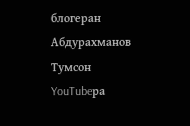блогеран Абдурахманов Тумсон YouTubeра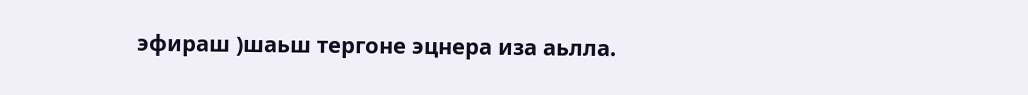эфираш )шаьш тергоне эцнера иза аьлла.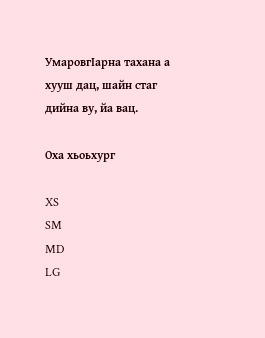УмаровгIарна тахана а хууш дац, шайн стаг дийна ву, йа вац.

Оха хьоьхург

XS
SM
MD
LG